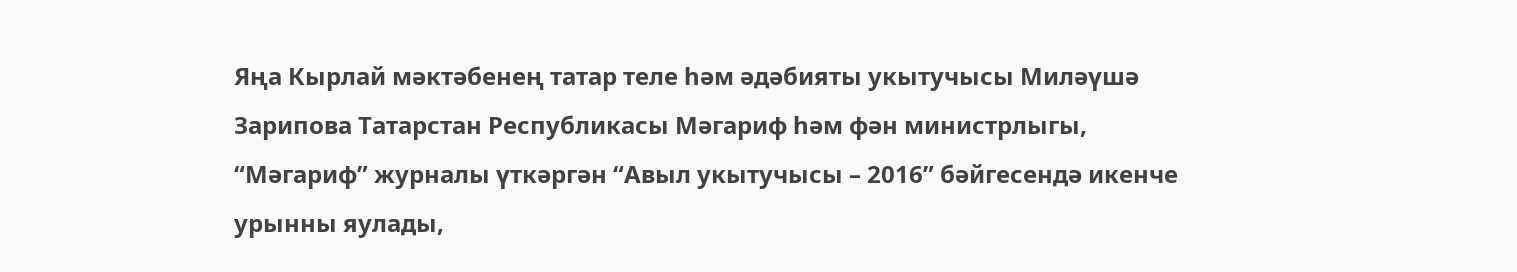Яңа Кырлай мәктәбенең татар теле һәм әдәбияты укытучысы Миләүшә Зарипова Татарстан Республикасы Мәгариф һәм фән министрлыгы, “Мәгариф” журналы үткәргән “Авыл укытучысы – 2016” бәйгесендә икенче урынны яулады,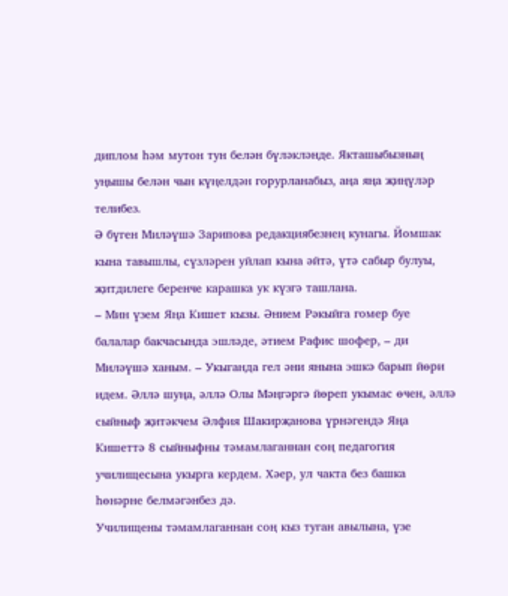диплом һәм мутон тун белән бүләкләнде. Якташыбызның уңышы белән чын күңелдән горурланабыз, аңа яңа җиңүләр телибез.
Ә бүген Миләүшә Зарипова редакциябезнең кунагы. Йомшак кына тавышлы, сүзләрен уйлап кына әйтә, үтә сабыр булуы, җитдилеге беренче карашка ук күзгә ташлана.
– Мин үзем Яңа Кишет кызы. Әнием Рәкыйга гомер буе балалар бакчасында эшләде, әтием Рафис шофер, – ди Миләүшә ханым. – Укыганда гел әни янына эшкә барып йөри идем. Әллә шуңа, әллә Олы Мәңгәргә йөреп укымас өчен, әллә сыйныф җитәкчем Әлфия Шакирҗанова үрнәгендә Яңа Кишеттә 8 сыйныфны тәмамлаганнан соң педагогия училищесына укырга кердем. Хәер, ул чакта без башка һөнәрне белмәгәнбез дә.
Училищены тәмамлаганнан соң кыз туган авылына, үзе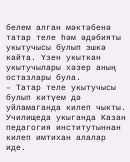белем алган мәктәбенә татар теле һәм әдәбияты укытучысы булып эшкә кайта. Үзен укыткан укытучылары хәзер аның остазлары була.
– Татар теле укытучысы булып китүем дә уйламаганда килеп чыкты. Училищеда укыганда Казан педагогия институтыннан килеп имтихан алалар иде.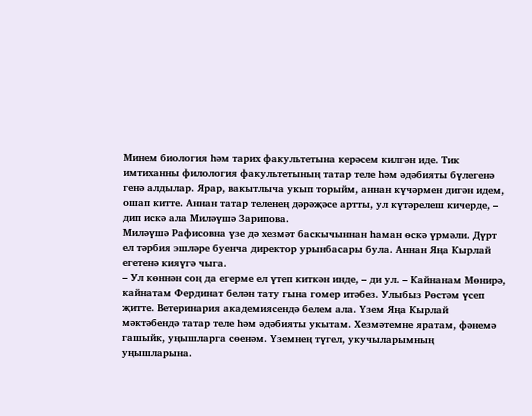Минем биология һәм тарих факультетына керәсем килгән иде. Тик имтиханны филология факультетының татар теле һәм әдәбияты бүлегенә генә алдылар. Ярар, вакытлыча укып торыйм, аннан күчәрмен дигән идем, ошап китте. Аннан татар теленең дәрәҗәсе артты, ул күтәрелеш кичерде, – дип искә ала Миләүшә Зарипова.
Миләүшә Рафисовна үзе дә хезмәт баскычыннан һаман өскә үрмәли. Дүрт ел тәрбия эшләре буенча директор урынбасары була. Аннан Яңа Кырлай егетенә кияүгә чыга.
– Ул көннән соң да егерме ел үтеп киткән инде, – ди ул. – Кайнанам Мөнирә, кайнатам Фердинат белән тату гына гомер итәбез. Улыбыз Рөстәм үсеп җитте. Ветеринария академиясендә белем ала. Үзем Яңа Кырлай мәктәбендә татар теле һәм әдәбияты укытам. Хезмәтемне яратам, фәнемә гашыйк, уңышларга сөенәм. Үземнең түгел, укучыларымның уңышларына.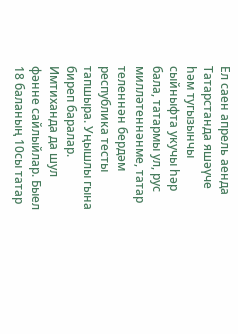Ел саен апрель аенда Татарстанда яшәүче һәм тугызынчы сыйныфта укучы һәр бала, татармы ул, рус милләтеннәнме, татар теленнән бердәм республика тесты тапшыра. Уңышлы гына биреп баралар. Имтиханда да шул фәнне сайлыйлар. Быел 18 баланың 10сы татар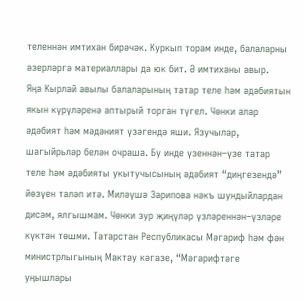теленнән имтихан бирәчәк. Куркып торам инде, балаларны әзерләргә материаллары да юк бит. Ә имтиханы авыр.
Яңа Кырлай авылы балаларының татар теле һәм әдәбиятын якын күрүләренә аптырый торган түгел. Чөнки алар әдәбият һәм мәдәният үзәгендә яши. Язучылар, шагыйрьләр белән очраша. Бу инде үзеннән–үзе татар теле һәм әдәбияты укытучысының әдәбият “диңгезендә” йөзүен таләп итә. Миләүшә Зарипова нәкъ шундыйлардан дисәм, ялгышмам. Чөнки зур җиңүләр үзләреннән–үзләре күктән төшми. Татарстан Республикасы Мәгариф һәм фән министрлыгының Мактау кәгазе, “Мәгарифтәге уңышлары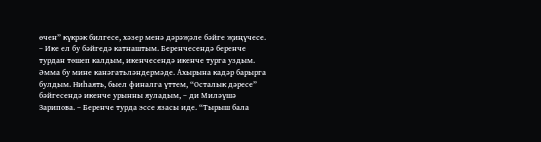өчен” күкрәк билгесе, хәзер менә дәрәҗәле бәйге җиңүчесе.
– Ике ел бу бәйгедә катнаштым. Беренчесендә беренче турдан төшеп калдым, икенчесендә икенче турга уздым. Әмма бу мине канәгатьләндермәде. Ахырына кадәр барырга булдым. Ниһаять, быел финалга үттем, “Осталык дәресе” бәйгесендә икенче урынны яуладым, – ди Миләүшә Зарипова. – Беренче турда эссе язасы иде. “Тырыш бала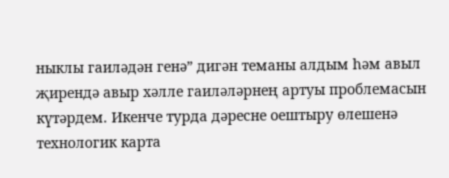ныклы гаиләдән генә” дигән теманы алдым һәм авыл җирендә авыр хәлле гаиләләрнең артуы проблемасын күтәрдем. Икенче турда дәресне оештыру өлешенә технологик карта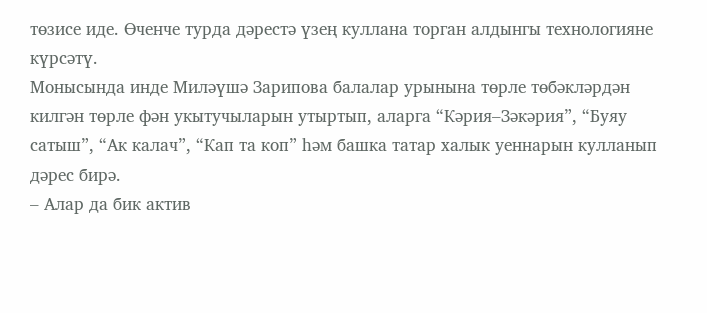төзисе иде. Өченче турда дәрестә үзең куллана торган алдынгы технологияне күрсәтү.
Монысында инде Миләүшә Зарипова балалар урынына төрле төбәкләрдән килгән төрле фән укытучыларын утыртып, аларга “Кәрия–Зәкәрия”, “Буяу сатыш”, “Ак калач”, “Кап та коп” һәм башка татар халык уеннарын кулланып дәрес бирә.
– Алар да бик актив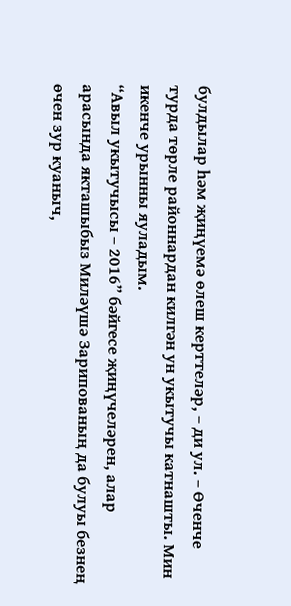булдылар һәм җиңүемә өлеш керттеләр, – ди ул. – Өченче турда төрле районнардан килгән ун укытучы катнашты. Мин икенче урынны яуладым.
“Авыл укытучысы – 2016” бәйгесе җиңүчеләрен, алар арасында якташыбыз Миләүшә Зарипованың да булуы безнең өчен зур куаныч,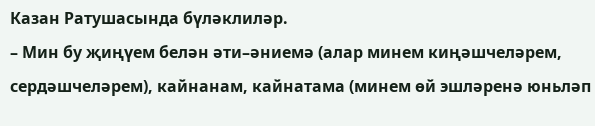Казан Ратушасында бүләклиләр.
– Мин бу җиңүем белән әти–әниемә (алар минем киңәшчеләрем, сердәшчеләрем), кайнанам, кайнатама (минем өй эшләренә юньләп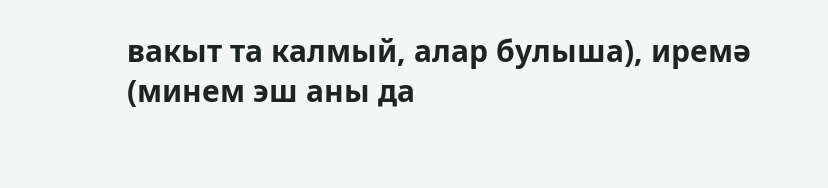вакыт та калмый, алар булыша), иремә (минем эш аны да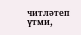читләтеп үтми,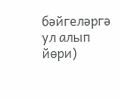бәйгеләргә ул алып йөри)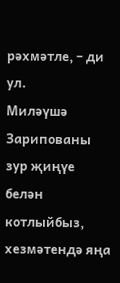рәхмәтле, – ди ул.
Миләүшә Зарипованы зур җиңүе белән котлыйбыз, хезмәтендә яңа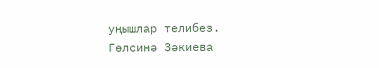уңышлар телибез.
Гөлсинә Зәкиева